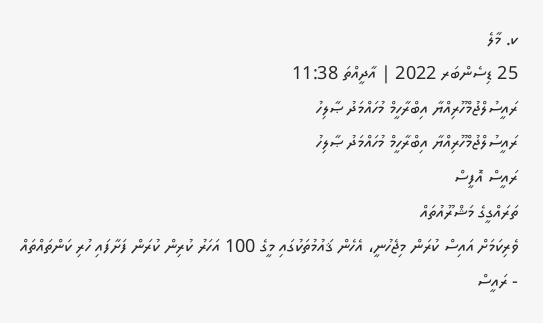ކ. މާލެ
25 ޑިސެންބަރ 2022 | އާދީއްތަ 11:38
ރައީސުލްޖުމްހޫރިއްޔާ އިބްރާހީމް މުހައްމަދު ޞާލިހު
ރައީސުލްޖުމްހޫރިއްޔާ އިބްރާހީމް މުހައްމަދު ޞާލިހު
ރައީސް އޮފީސް
ތަރައްގީގެ މަޝްރޫއުތައް
ވެރިކަމަށް އައިސް ކުރަން މިޖެހުނީ، އެހެން ޤައުމުތަކުގައި މީގެ 100 އަހަރު ކުރިން ކުރަން ފަށާފައި ހުރި ކަންތައްތައް - ރައީސް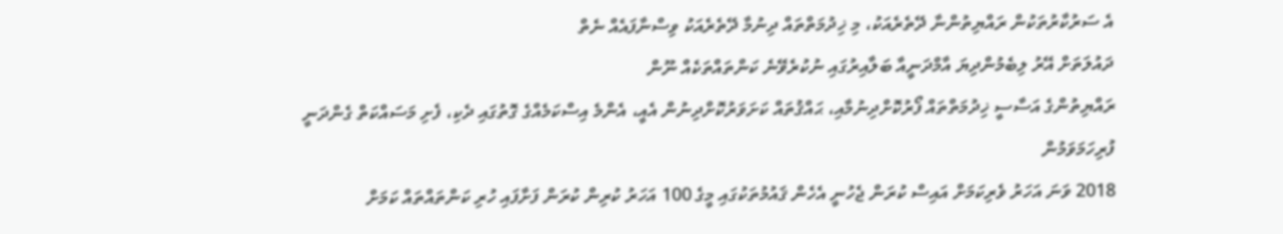އެ ސަރުކާރުތަކުން ރައްޔިތުންނާ ދޭތެރެއަކު، މި ޚިދުމަތްތައް ދިނުމާ ދޭތެރެއަކު ވިސްނާފައެއް ނެތް
ދައުލަތަށް އޭރު ލިބެމުންދިޔަ އާމްދަނީއާ ބަލާއިރުގައި ނުކުރެވޭނެ ކަންތައްތަކެއް ނޫން
ރައްޔިތުންގެ އަސާސީ ޚިދުމަތްތައް ފޯރުކޮށްދިނުމާއި، ޙައްޤުތައް ކަށަވަރުކޮށްދިނުން އެއީ، އެންމެ އިސްކަމެއްގެ ގޮތުގައި ދެކި، ފެށި މަސައްކަތް ގެންދަނީ ފުރިހަމަވަމުން
2018 ވަނަ އަހަރު ވެރިކަމަށް އައިސް ކުރަން ޖެހުނީ އެހެން ޤައުމުތަކުގައި މީގެ 100 އަހަރު ކުރިން ކުރަން ފަށާފައި ހުރި ކަންތައްތައް ކަމަށް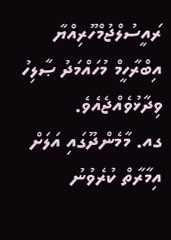ރައީސުލްޖުމްހޫރިއްޔާ އިބްރާހީމް މުހައްމަދު ޞާލިހު ވިދާޅުވެއްޖެއެވެ.
ގއ. މާމެންދޫގައި އަލަށް އިމާރާތް ކުރެވުނު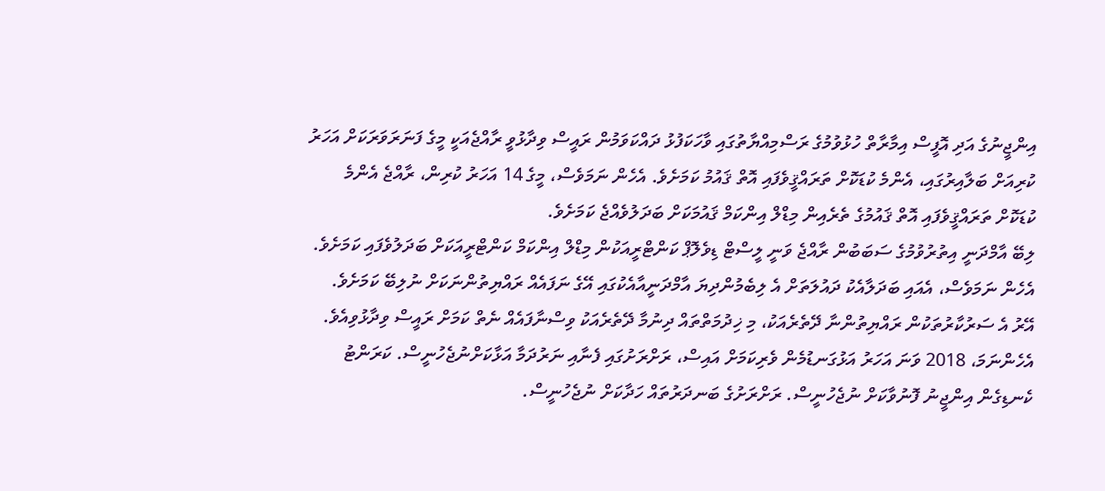އިންޖީނުގެ އަދި އޮފީސް އިމާރާތް ހުޅުވުމުގެ ރަސްމިއްޔާތުގައި ވާހަކަފުޅު ދައްކަވަމުން ރައީސް ވިދާޅުވީ ރާއްޖެއަކީ މީގެ ފަނަރަވަރަކަށް އަހަރު ކުރިއަށް ބަލާއިރުގައި، އެންމެ ކުޑަކޮށް ތަރައްޤީވެފައި އޮތް ޤައުމު ކަމަށެވެ. އެހެން ނަމަވެސް، މީގެ 14 އަހަރު ކުރިން، ރާއްޖެ އެންމެ ކުޑަކޮށް ތަރައްޤީވެފައި އޮތް ޤައުމުގެ ތެރެއިން މިޑްލް އިންކަމް ޤައުމަކަށް ބަދަލުވެއްޖެ ކަމަށެވެ.
ލިބޭ އާމްދަނީ އިތުރުވުމުގެ ސަބަބުން ރާއްޖެ ވަނީ ލީސްޓް ޑިވެލޮޕް ކަންޓްރީއަކުން މިޑްލް އިންކަމް ކަންޓްރީއަކަށް ބަދަލުވެފައި ކަމަށެވެ. އެހެން ނަމަވެސް، އެއައި ބަދަލާއެކު ދައުލަތަށް އެ ލިބެމުންދިޔަ އާމްދަނީއާއެކުގައި އޭގެ ނަފައެއް ރައްޔިތުންނަކަށް ނުލިބޭ ކަމަށެވެ. އޭރު އެ ސަރުކާރުތަކުން ރައްޔިތުންނާ ދޭތެރެއަކު، މި ޚިދުމަތްތައް ދިނުމާ ދޭތެރެއަކު ވިސްނާފައެއް ނެތް ކަމަށް ރައީސް ވިދާޅުވިއެވެ.
އެހެންނަމަ، 2018 ވަނަ އަހަރު އަޅުގަނޑުމެން ވެރިކަމަށް އައިސް، ރަށްރަށުގައި ފެނާއި ނަރުދަމާ އަޅާކަށްނުޖެހުނީސް. ކަރަންޓު ކެނޑިގެން އިންޖީނު ފޮނުވާކަށް ނުޖެހުނީސް. ރަށްރަށުގެ ބަނދަރުތައް ހަދާކަށް ނުޖެހުނީސް.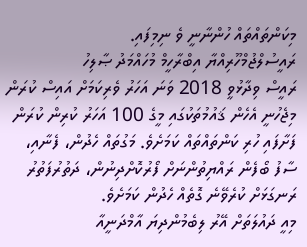މިކަންތައްތައް ހުންނާނީ ވެ ނިމިފައި.
ރައީސުލްޖުމްހޫރިއްޔާ އިބްރާހީމް މުހައްމަދު ޞާލިހު
ރައީސް ވިދާޅުވީ 2018 ވަނަ އަހަރު ވެރިކަމަށް އައިސް ކުރަން މިޖެހުނީ އެހެން ޤައުމުތަކުގައި މީގެ 100 އަހަރު ކުރިން ކުރަން ފަށާފައި ހުރި ކަންތައްތައް ކަމަށެވެ. މަގުތައް ހެދުން، ފެނާއި، ސާފު ބޯފެން ރައްޔިތުންނަށް ފޯރުކޮށްދިނުން، ދަތުރުފަތުރު ރަނގަޅަށް ކުރެވޭނެ ގޮތެއް ހެދުން ކަމަށެވެ.
މިއީ ދައުލަތަށް އޭރު ލިބެމުންދިޔަ އާމްދަނީއާ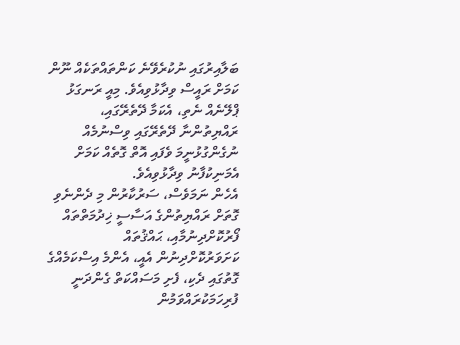ބަލާއިރުގައި ނުކުރެވޭނެ ކަންތައްތަކެއް ނޫން ކަމަށް ރައީސް ވިދާޅުވިއެވެ. މިއީ ރަނގަޅު ޕްލޭނެއް ނެތި، އެކަމާ ދޭތެރޭގައި، ރައްޔިތުންނާ ދޭތެރޭގައި ވިސްނުމެއް ނުގެންގުޅުނީމަ ވެފައި އޮތް ގޮތެއް ކަމަށް އެމަނިކުފާނު ވިދާޅުވިއެވެ.
އެހެން ނަމަވެސް، ސަރުކާރުން މި ދެންނެވި ގޮތަށް ރައްޔިތުންގެ އަސާސީ ޚިދުމަތްތައް ފޯރުކޮށްދިނުމާއި، ޙައްޤުތައް ކަށަވަރުކޮށްދިނުން އެއީ، އެންމެ އިސްކަމެއްގެ ގޮތުގައި ދެކި، ފެށި މަސައްކަތް ގެންދަނީ ފުރިހަމަކުރައްވަމުން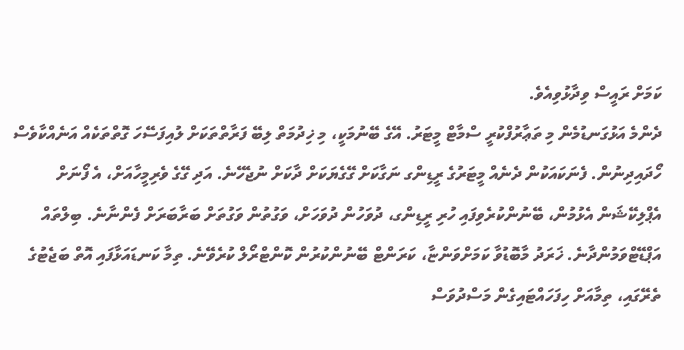ކަމަށް ރައީސް ވިދާޅުވިއެވެ.
ދެންމެ އަޅުގަނޑުމެން މި ތަޢާރުފްކުރީ ސްމާޓް މީޓަރު. އޭގެ ބޭނުމަކީ، މި ޚިދުމަތް ލިބޭ ފަރާތްތަކަށް ލުއިފަސޭހަ ގޮތްތަކެއް އަނެއްކާވެސް ހޯދައިދިނުން. ފެނަކައަކުން ދެނެއް މީޓަރުގެ ރީޑިންގ ނަގާކަށް ގޭގެޔަކަށް ދާކަށް ނުޖެހޭނެ. އަދި ގޭގެ ވެރިމީހާއަށް، އެ ފޯނަށް އެޕްލިކޭޝަން އެޅުމުން، ބޭނުންކުރެވިފައި ހުރި ރީޑިންގ، ދުވަހުން ދުވަހަށް، ވަގުތުން ވަގުތަށް ބަރާބަރަށް ފެންނާނެ. ބިލްތައް އަޕްޑޭޓްވަމުންދާނެ. ޚަރަދު މާބޮޑުވާ ކަމަށްވަންޏާ، ކަރަންޓް ބޭނުންކުރުން ކޮންޓްރޯލް ކުރެވޭނެ. ތިމާ ކަނޑައަޅާފައި އޮތް ބަޖެޓުގެ ތެރޭގައި، ތިމާއަށް ހިފަހައްޓައިގެން މަސްދުވަސް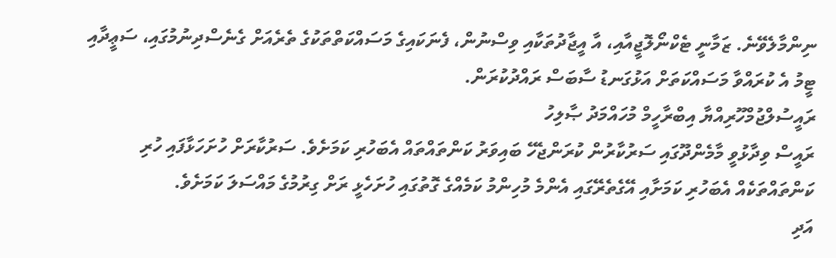ނިންމާލެވޭނެ. ޒަމާނީ ޓެކްނޯލޮޖީއާއި، އާ އީޖާދުތަކާއި ވިސްނުން، ފެނަކައިގެ މަސައްކަތްތަކުގެ ތެރެއަށް ގެނެސްދިނުމުގައި، ސަޢީދާއި ޓީމު އެ ކުރައްވާ މަސައްކަތަށް އަޅުގަނޑު ސާބަސް ރައްދުކުރަން.
ރައީސުލްޖުމްހޫރިއްޔާ އިބްރާހީމް މުހައްމަދު ޞާލިހު
ރައީސް ވިދާޅުވީ މާމެންދޫގައި ސަރުކާރުން ކުރަންޖެހޭ ބައިވަރު ކަންތައްތައް އެބަހުރި ކަމަށެވެ. ސަރުކާރަށް ހުށަހަޅާފައި ހުރި ކަންތައްތަކެއް އެބަހުރި ކަމަށާއި އޭގެތެރޭގައި އެންމެ މުހިންމު ކަމެއްގެ ގޮތުގައި ހުށަހެޅީ ރަށް ގިރުމުގެ މައްސަލަ ކަމަށެވެ.
އަދި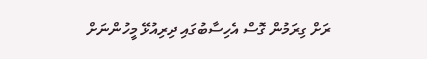ރަށް ގިރަމުން ގޮސް އެހިސާބުގައި ދިރިއުޅޭ މީހުންނަށް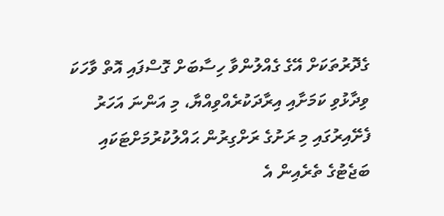ގެދޮރުތަކަށް އޭގެ ގެއްލުންވާ ހިސާބަށް ގޮސްފައި އޮތް ވާހަކަ ވިދާޅުވި ކަމަށާއި އިރާދަކުރެއްވިއްޔާ، މި އަންނަ އަހަރު ފެށޭއިރުގައި މި ރަށުގެ ރަށްގިރުން ޙައްލުކުރުމަށްޓަކައި ބަޖެޓުގެ ތެރެއިން އެ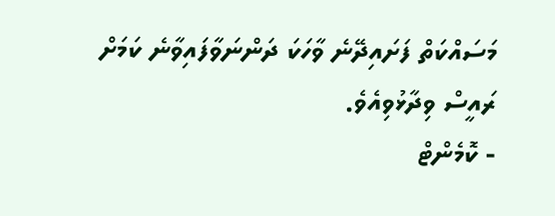މަސައްކަތް ފަށައިދޭނެ ވާހަކަ ދަންނަވާފައިވާނެ ކަމަށް ރައީސް ވިދާޅުވިއެވެ.
- ކޮމެންޓް